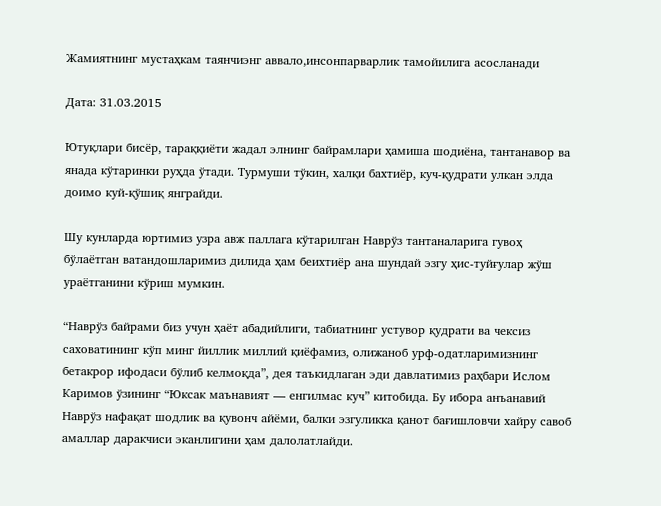Жамиятнинг мустаҳкам таянчиэнг аввало,инсонпарварлик тамойилига асосланади

Дата: 31.03.2015

Ютуқлари бисёр, тараққиёти жадал элнинг байрамлари ҳамиша шодиёна, тантанавор ва янада кўтаринки руҳда ўтади. Турмуши тўкин, халқи бахтиёр, куч-қудрати улкан элда доимо куй-қўшиқ янграйди.

Шу кунларда юртимиз узра авж паллага кўтарилган Наврўз тантаналарига гувоҳ бўлаётган ватандошларимиз дилида ҳам беихтиёр ана шундай эзгу ҳис-туйғулар жўш ураётганини кўриш мумкин.

“Наврўз байрами биз учун ҳаёт абадийлиги, табиатнинг устувор қудрати ва чексиз саховатининг кўп минг йиллик миллий қиёфамиз, олижаноб урф-одатларимизнинг бетакрор ифодаси бўлиб келмоқда”, дея таъкидлаган эди давлатимиз раҳбари Ислом Каримов ўзининг “Юксак маънавият — енгилмас куч” китобида. Бу ибора анъанавий Наврўз нафақат шодлик ва қувонч айёми, балки эзгуликка қанот бағишловчи хайру савоб амаллар даракчиси эканлигини ҳам далолатлайди.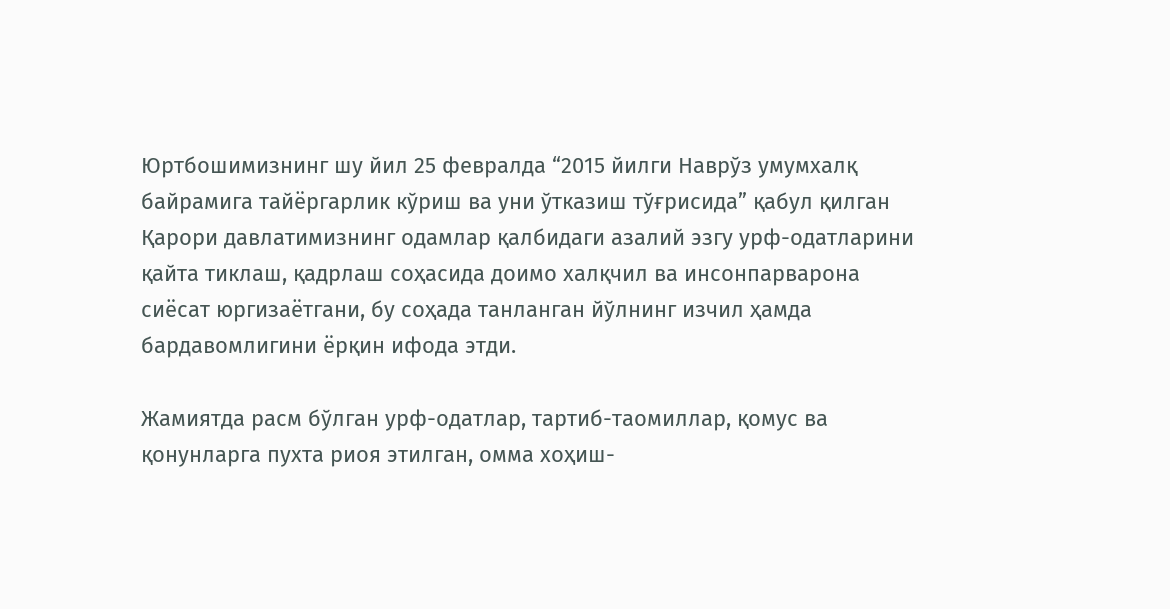Юртбошимизнинг шу йил 25 февралда “2015 йилги Наврўз умумхалқ байрамига тайёргарлик кўриш ва уни ўтказиш тўғрисида” қабул қилган Қарори давлатимизнинг одамлар қалбидаги азалий эзгу урф-одатларини қайта тиклаш, қадрлаш соҳасида доимо халқчил ва инсонпарварона сиёсат юргизаётгани, бу соҳада танланган йўлнинг изчил ҳамда бардавомлигини ёрқин ифода этди.

Жамиятда расм бўлган урф-одатлар, тартиб-таомиллар, қомус ва қонунларга пухта риоя этилган, омма хоҳиш-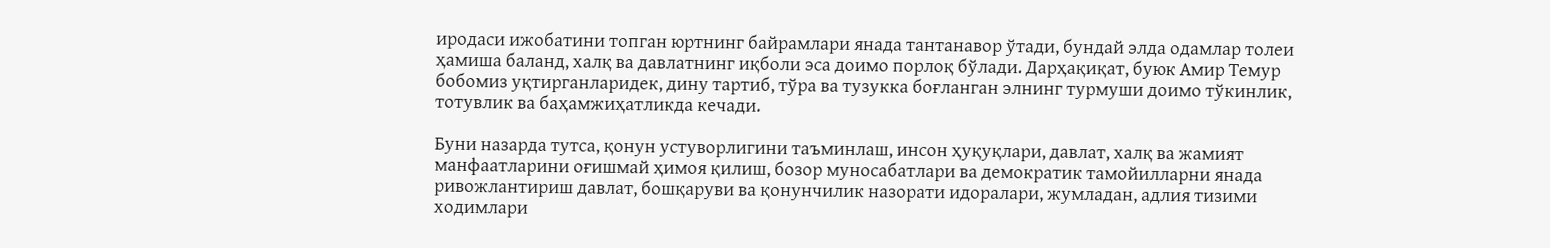иродаси ижобатини топган юртнинг байрамлари янада тантанавор ўтади, бундай элда одамлар толеи ҳамиша баланд, халқ ва давлатнинг иқболи эса доимо порлоқ бўлади. Дарҳақиқат, буюк Амир Темур бобомиз уқтирганларидек, дину тартиб, тўра ва тузукка боғланган элнинг турмуши доимо тўкинлик, тотувлик ва баҳамжиҳатликда кечади.

Буни назарда тутса, қонун устуворлигини таъминлаш, инсон ҳуқуқлари, давлат, халқ ва жамият манфаатларини оғишмай ҳимоя қилиш, бозор муносабатлари ва демократик тамойилларни янада ривожлантириш давлат, бошқаруви ва қонунчилик назорати идоралари, жумладан, адлия тизими ходимлари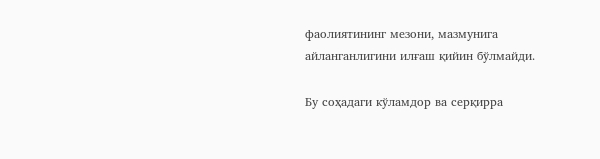фаолиятининг мезони, мазмунига айланганлигини илғаш қийин бўлмайди.

Бу соҳадаги кўламдор ва серқирра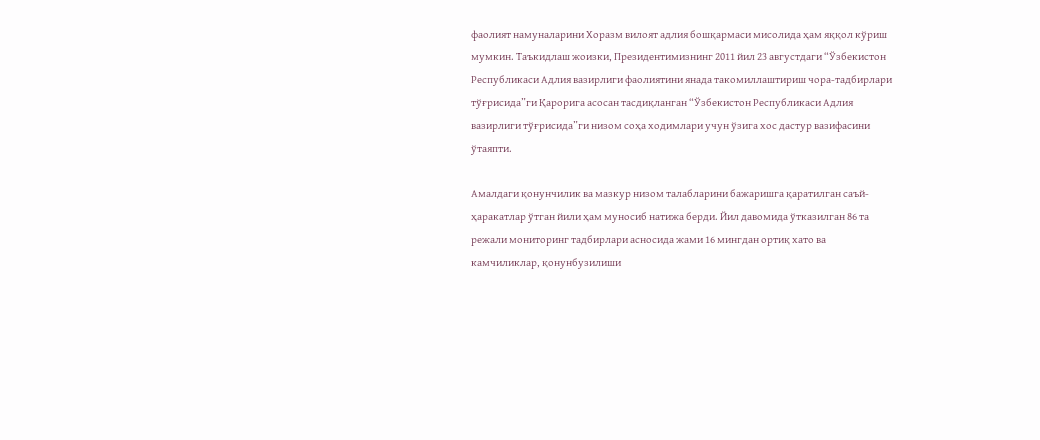фаолият намуналарини Хоразм вилоят адлия бошқармаси мисолида ҳам яққол кўриш мумкин. Таъкидлаш жоизки, Президентимизнинг 2011 йил 23 августдаги “Ўзбекистон Республикаси Адлия вазирлиги фаолиятини янада такомиллаштириш чора-тадбирлари тўғрисида”ги Қарорига асосан тасдиқланган “Ўзбекистон Республикаси Адлия вазирлиги тўғрисида”ги низом соҳа ходимлари учун ўзига хос дастур вазифасини ўтаяпти.

Амалдаги қонунчилик ва мазкур низом талабларини бажаришга қаратилган саъй-ҳаракатлар ўтган йили ҳам муносиб натижа берди. Йил давомида ўтказилган 86 та режали мониторинг тадбирлари асносида жами 16 мингдан ортиқ хато ва камчиликлар, қонунбузилиши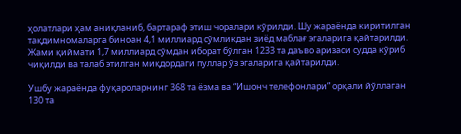ҳолатлари ҳам аниқланиб, бартараф этиш чоралари кўрилди. Шу жараёнда киритилган тақдимномаларга биноан 4,1 миллиард сўмликдан зиёд маблағ эгаларига қайтарилди. Жами қиймати 1,7 миллиард сўмдан иборат бўлган 1233 та даъво аризаси судда кўриб чиқилди ва талаб этилган миқдордаги пуллар ўз эгаларига қайтарилди.

Ушбу жараёнда фуқароларнинг 368 та ёзма ва “Ишонч телефонлари” орқали йўллаган 130 та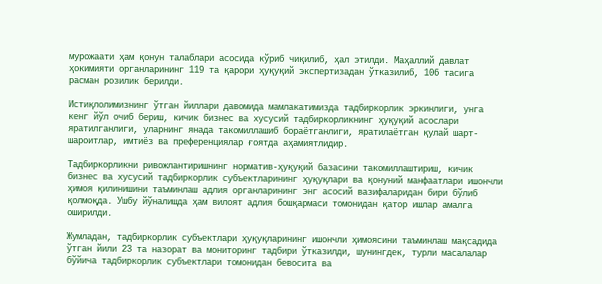мурожаати ҳам қонун талаблари асосида кўриб чиқилиб, ҳал этилди. Маҳаллий давлат ҳокимияти органларининг 119 та қарори ҳуқуқий экспертизадан ўтказилиб, 106 тасига расман розилик берилди.

Истиқлолимизнинг ўтган йиллари давомида мамлакатимизда тадбиркорлик эркинлиги, унга кенг йўл очиб бериш, кичик бизнес ва хусусий тадбиркорликнинг ҳуқуқий асослари яратилганлиги, уларнинг янада такомиллашиб бораётганлиги, яратилаётган қулай шарт-шароитлар, имтиёз ва преференциялар ғоятда аҳамиятлидир.

Тадбиркорликни ривожлантиришнинг норматив-ҳуқуқий базасини такомиллаштириш, кичик бизнес ва хусусий тадбиркорлик субъектларининг ҳуқуқлари ва қонуний манфаатлари ишончли ҳимоя қилинишини таъминлаш адлия органларининг энг асосий вазифаларидан бири бўлиб қолмоқда. Ушбу йўналишда ҳам вилоят адлия бошқармаси томонидан қатор ишлар амалга оширилди.

Жумладан, тадбиркорлик субъектлари ҳуқуқларининг ишончли ҳимоясини таъминлаш мақсадида ўтган йили 23 та назорат ва мониторинг тадбири ўтказилди, шунингдек, турли масалалар бўйича тадбиркорлик субъектлари томонидан бевосита ва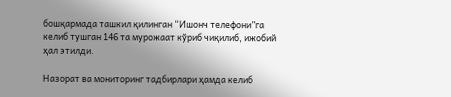бошқармада ташкил қилинган “Ишонч телефони”га келиб тушган 146 та мурожаат кўриб чиқилиб, ижобий ҳал этилди.

Назорат ва мониторинг тадбирлари ҳамда келиб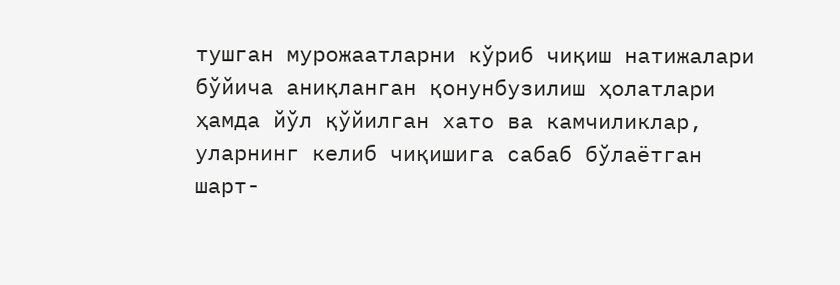тушган мурожаатларни кўриб чиқиш натижалари бўйича аниқланган қонунбузилиш ҳолатлари ҳамда йўл қўйилган хато ва камчиликлар, уларнинг келиб чиқишига сабаб бўлаётган шарт-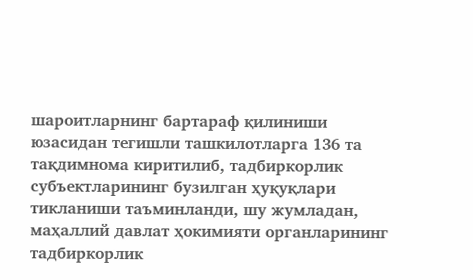шароитларнинг бартараф қилиниши юзасидан тегишли ташкилотларга 136 та тақдимнома киритилиб, тадбиркорлик субъектларининг бузилган ҳуқуқлари тикланиши таъминланди, шу жумладан, маҳаллий давлат ҳокимияти органларининг тадбиркорлик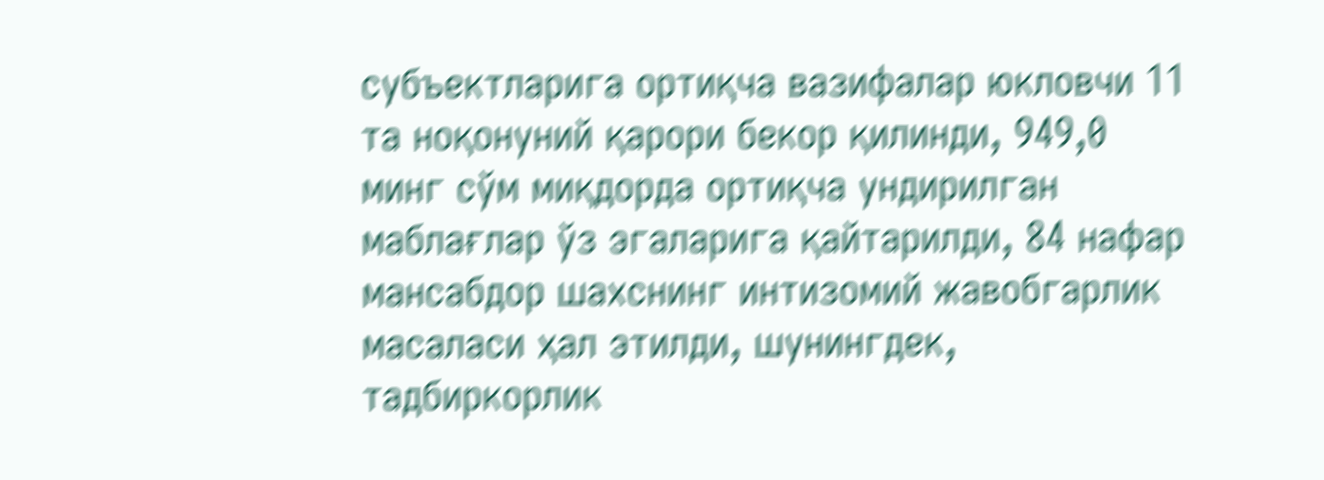субъектларига ортиқча вазифалар юкловчи 11 та ноқонуний қарори бекор қилинди, 949,0 минг сўм миқдорда ортиқча ундирилган маблағлар ўз эгаларига қайтарилди, 84 нафар мансабдор шахснинг интизомий жавобгарлик масаласи ҳал этилди, шунингдек, тадбиркорлик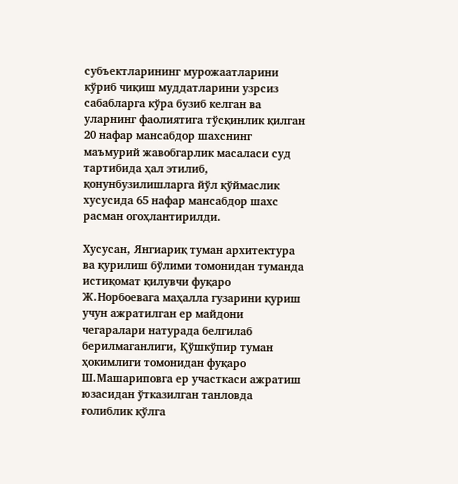субъектларининг мурожаатларини кўриб чиқиш муддатларини узрсиз сабабларга кўра бузиб келган ва уларнинг фаолиятига тўсқинлик қилган 20 нафар мансабдор шахснинг маъмурий жавобгарлик масаласи суд тартибида ҳал этилиб, қонунбузилишларга йўл қўймаслик хусусида 65 нафар мансабдор шахс расман огоҳлантирилди.

Хусусан, Янгиариқ туман архитектура ва қурилиш бўлими томонидан туманда истиқомат қилувчи фуқаро Ж.Норбоевага маҳалла гузарини қуриш учун ажратилган ер майдони чегаралари натурада белгилаб берилмаганлиги, Қўшкўпир туман ҳокимлиги томонидан фуқаро Ш.Машариповга ер участкаси ажратиш юзасидан ўтказилган танловда ғолиблик қўлга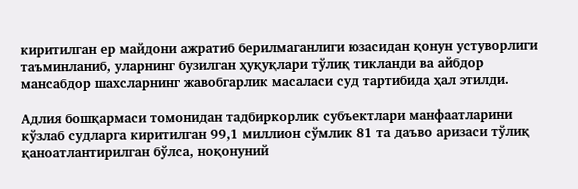киритилган ер майдони ажратиб берилмаганлиги юзасидан қонун устуворлиги таъминланиб, уларнинг бузилган ҳуқуқлари тўлиқ тикланди ва айбдор мансабдор шахсларнинг жавобгарлик масаласи суд тартибида ҳал этилди.

Адлия бошқармаси томонидан тадбиркорлик субъектлари манфаатларини кўзлаб судларга киритилган 99,1 миллион сўмлик 81 та даъво аризаси тўлиқ қаноатлантирилган бўлса, ноқонуний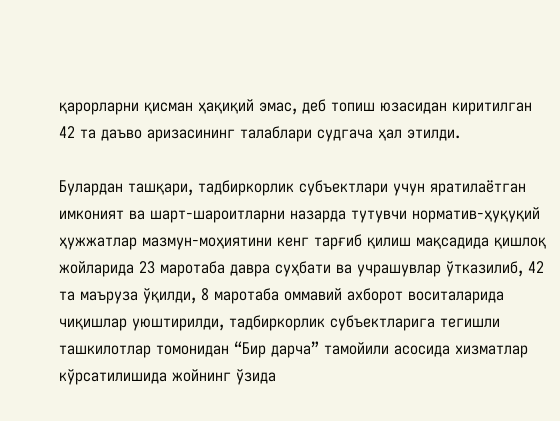қарорларни қисман ҳақиқий эмас, деб топиш юзасидан киритилган 42 та даъво аризасининг талаблари судгача ҳал этилди.

Булардан ташқари, тадбиркорлик субъектлари учун яратилаётган имконият ва шарт-шароитларни назарда тутувчи норматив-ҳуқуқий ҳужжатлар мазмун-моҳиятини кенг тарғиб қилиш мақсадида қишлоқ жойларида 23 маротаба давра суҳбати ва учрашувлар ўтказилиб, 42 та маъруза ўқилди, 8 маротаба оммавий ахборот воситаларида чиқишлар уюштирилди, тадбиркорлик субъектларига тегишли ташкилотлар томонидан “Бир дарча” тамойили асосида хизматлар кўрсатилишида жойнинг ўзида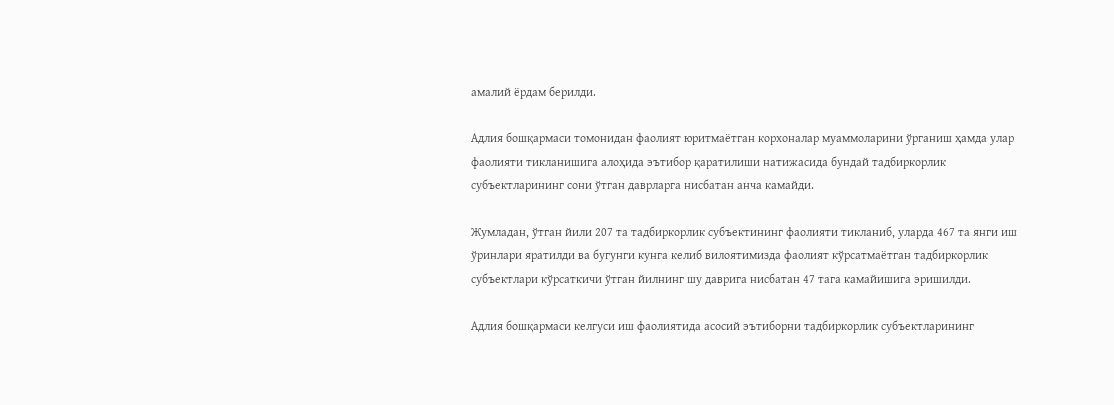амалий ёрдам берилди.

Адлия бошқармаси томонидан фаолият юритмаётган корхоналар муаммоларини ўрганиш ҳамда улар фаолияти тикланишига алоҳида эътибор қаратилиши натижасида бундай тадбиркорлик субъектларининг сони ўтган даврларга нисбатан анча камайди.

Жумладан, ўтган йили 207 та тадбиркорлик субъектининг фаолияти тикланиб, уларда 467 та янги иш ўринлари яратилди ва бугунги кунга келиб вилоятимизда фаолият кўрсатмаётган тадбиркорлик субъектлари кўрсаткичи ўтган йилнинг шу даврига нисбатан 47 тага камайишига эришилди.

Адлия бошқармаси келгуси иш фаолиятида асосий эътиборни тадбиркорлик субъектларининг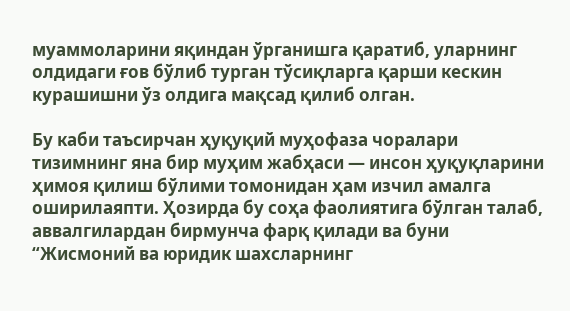муаммоларини яқиндан ўрганишга қаратиб, уларнинг олдидаги ғов бўлиб турган тўсиқларга қарши кескин курашишни ўз олдига мақсад қилиб олган.

Бу каби таъсирчан ҳуқуқий муҳофаза чоралари тизимнинг яна бир муҳим жабҳаси — инсон ҳуқуқларини ҳимоя қилиш бўлими томонидан ҳам изчил амалга оширилаяпти. Ҳозирда бу соҳа фаолиятига бўлган талаб, аввалгилардан бирмунча фарқ қилади ва буни “Жисмоний ва юридик шахсларнинг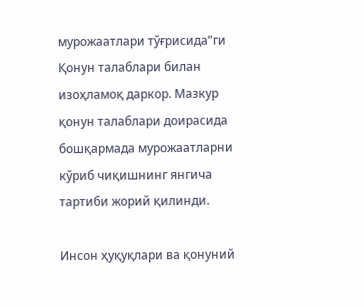мурожаатлари тўғрисида”ги Қонун талаблари билан изоҳламоқ даркор. Мазкур қонун талаблари доирасида бошқармада мурожаатларни кўриб чиқишнинг янгича тартиби жорий қилинди.

Инсон ҳуқуқлари ва қонуний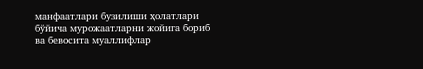манфаатлари бузилиши ҳолатлари бўйича мурожаатларни жойига бориб ва бевосита муаллифлар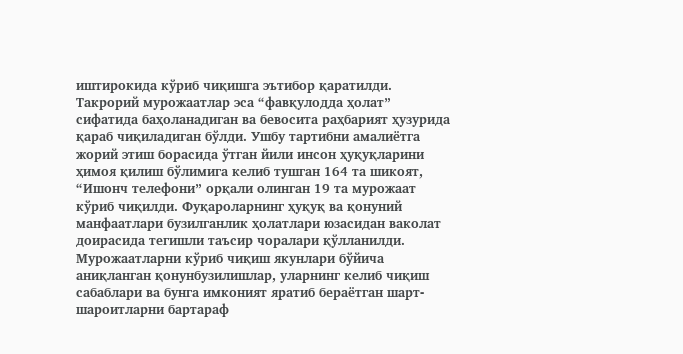иштирокида кўриб чиқишга эътибор қаратилди. Такрорий мурожаатлар эса “фавқулодда ҳолат” сифатида баҳоланадиган ва бевосита раҳбарият ҳузурида қараб чиқиладиган бўлди. Ушбу тартибни амалиётга жорий этиш борасида ўтган йили инсон ҳуқуқларини ҳимоя қилиш бўлимига келиб тушган 164 та шикоят, “Ишонч телефони” орқали олинган 19 та мурожаат кўриб чиқилди. Фуқароларнинг ҳуқуқ ва қонуний манфаатлари бузилганлик ҳолатлари юзасидан ваколат доирасида тегишли таъсир чоралари қўлланилди. Мурожаатларни кўриб чиқиш якунлари бўйича аниқланган қонунбузилишлар, уларнинг келиб чиқиш сабаблари ва бунга имконият яратиб бераётган шарт-шароитларни бартараф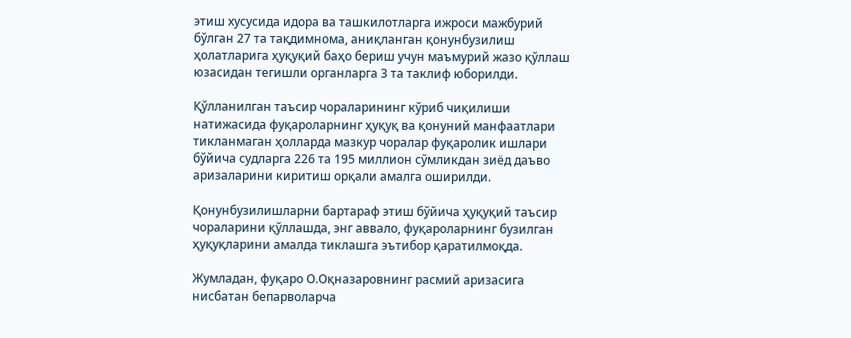этиш хусусида идора ва ташкилотларга ижроси мажбурий бўлган 27 та тақдимнома, аниқланган қонунбузилиш ҳолатларига ҳуқуқий баҳо бериш учун маъмурий жазо қўллаш юзасидан тегишли органларга 3 та таклиф юборилди.

Қўлланилган таъсир чораларининг кўриб чиқилиши натижасида фуқароларнинг ҳуқуқ ва қонуний манфаатлари тикланмаган ҳолларда мазкур чоралар фуқаролик ишлари бўйича судларга 226 та 195 миллион сўмликдан зиёд даъво аризаларини киритиш орқали амалга оширилди.

Қонунбузилишларни бартараф этиш бўйича ҳуқуқий таъсир чораларини қўллашда, энг аввало, фуқароларнинг бузилган ҳуқуқларини амалда тиклашга эътибор қаратилмоқда.

Жумладан, фуқаро О.Оқназаровнинг расмий аризасига нисбатан бепарволарча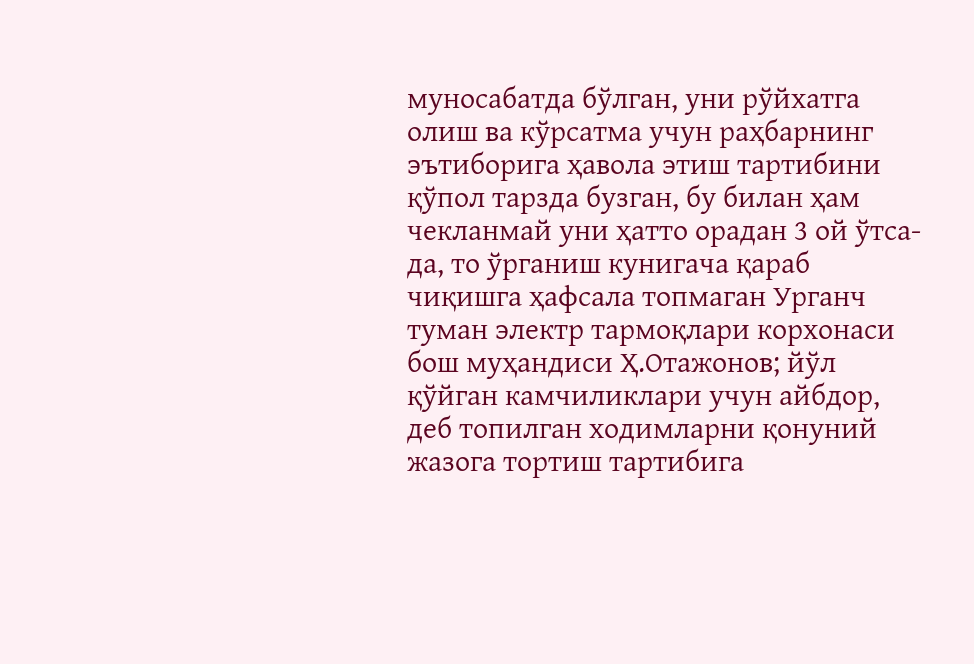муносабатда бўлган, уни рўйхатга олиш ва кўрсатма учун раҳбарнинг эътиборига ҳавола этиш тартибини қўпол тарзда бузган, бу билан ҳам чекланмай уни ҳатто орадан 3 ой ўтса-да, то ўрганиш кунигача қараб чиқишга ҳафсала топмаган Урганч туман электр тармоқлари корхонаси бош муҳандиси Ҳ.Отажонов; йўл қўйган камчиликлари учун айбдор, деб топилган ходимларни қонуний жазога тортиш тартибига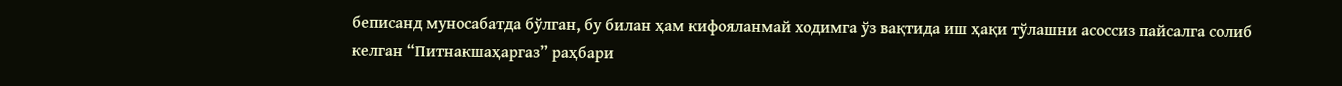беписанд муносабатда бўлган, бу билан ҳам кифояланмай ходимга ўз вақтида иш ҳақи тўлашни асоссиз пайсалга солиб келган “Питнакшаҳаргаз” раҳбари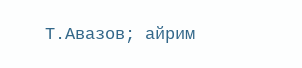Т.Авазов; айрим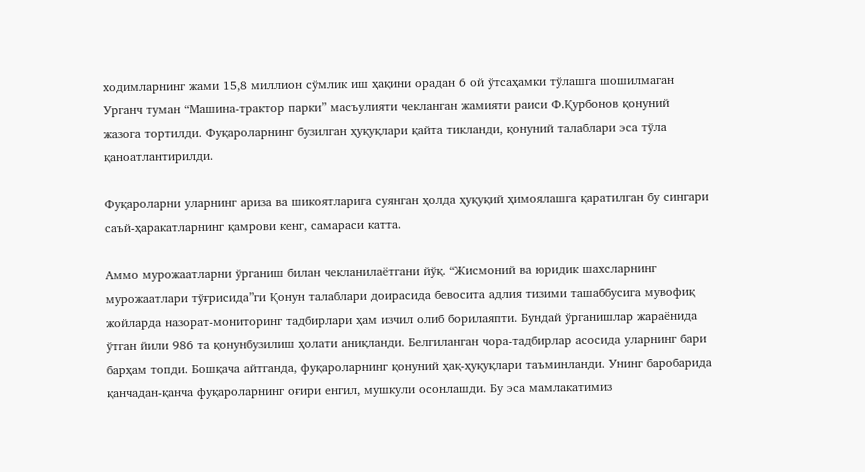ходимларнинг жами 15,8 миллион сўмлик иш ҳақини орадан 6 ой ўтсаҳамки тўлашга шошилмаган Урганч туман “Машина-трактор парки” масъулияти чекланган жамияти раиси Ф.Қурбонов қонуний жазога тортилди. Фуқароларнинг бузилган ҳуқуқлари қайта тикланди, қонуний талаблари эса тўла қаноатлантирилди.

Фуқароларни уларнинг ариза ва шикоятларига суянган ҳолда ҳуқуқий ҳимоялашга қаратилган бу сингари саъй-ҳаракатларнинг қамрови кенг, самараси катта.

Аммо мурожаатларни ўрганиш билан чекланилаётгани йўқ. “Жисмоний ва юридик шахсларнинг мурожаатлари тўғрисида”ги Қонун талаблари доирасида бевосита адлия тизими ташаббусига мувофиқ жойларда назорат-мониторинг тадбирлари ҳам изчил олиб борилаяпти. Бундай ўрганишлар жараёнида ўтган йили 986 та қонунбузилиш ҳолати аниқланди. Белгиланган чора-тадбирлар асосида уларнинг бари барҳам топди. Бошқача айтганда, фуқароларнинг қонуний ҳақ-ҳуқуқлари таъминланди. Унинг баробарида қанчадан-қанча фуқароларнинг оғири енгил, мушкули осонлашди. Бу эса мамлакатимиз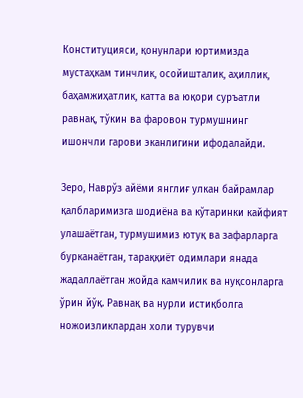Конституцияси, қонунлари юртимизда мустаҳкам тинчлик, осойишталик, аҳиллик, баҳамжиҳатлик, катта ва юқори суръатли равнақ, тўкин ва фаровон турмушнинг ишончли гарови эканлигини ифодалайди.

Зеро, Наврўз айёми янглиғ улкан байрамлар қалбларимизга шодиёна ва кўтаринки кайфият улашаётган, турмушимиз ютуқ ва зафарларга бурканаётган, тараққиёт одимлари янада жадаллаётган жойда камчилик ва нуқсонларга ўрин йўқ. Равнақ ва нурли истиқболга ножоизликлардан холи турувчи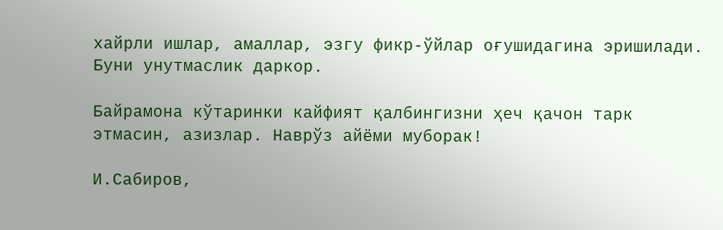хайрли ишлар, амаллар, эзгу фикр-ўйлар оғушидагина эришилади. Буни унутмаслик даркор.

Байрамона кўтаринки кайфият қалбингизни ҳеч қачон тарк этмасин, азизлар. Наврўз айёми муборак!

И.Сабиров,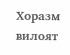Хоразм вилоят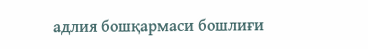адлия бошқармаси бошлиғи